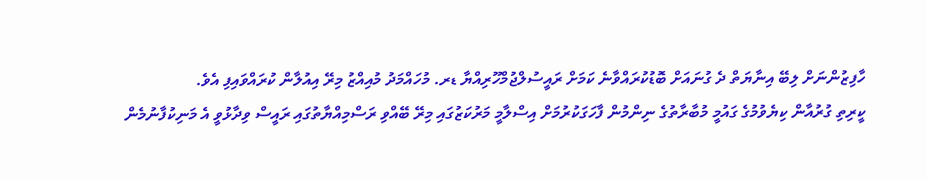ހާފިޒުންނަށް ލިބޭ އިނާޔަތް ދެ ގުނައަށް ބޮޑުކުރައްވާނެ ކަމަށް ރައީސުލްޖުމްހޫރިއްޔާ ޑރ. މުހައްމަދު މުއިއްޒު މިރޭ އިއުލާން ކުރައްވައިފި އެވެ.
ކީރިތި ގުރުއާން ކިޔެވުމުގެ ގައުމީ މުބާރާތުގެ ނިންމުން ފާހަގަކުރުމަށް އިސްލާމީ މަރުކަޒުގައި މިރޭ ބޭއްވި ރަސްމިއްޔާތުގައި ރައީސް ވިދާޅުވީ އެ މަނިކުފާނުމެން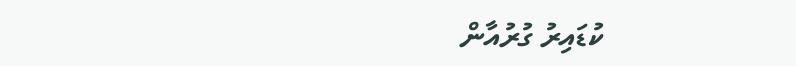ކުޑައިރު ގުރުއާން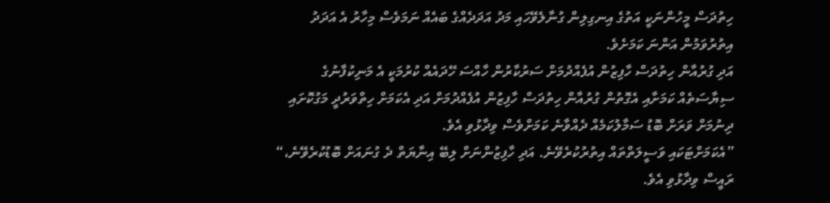ހިތުދަސް މީހުންނަކީ އަތުގެ އިނގިލިން ގުނާލެވޭހައި މަދު އަދަދެއްގެ ބައެއް ނަމަވެސް މިހާރު އެ އަދަދު އިތުރުވަމުން އަންނަ ކަމަށެވެ.
އަދި ގުރުއާން ހިތުދަސް ހާފިޒުން އުފެއްދުމަށް ސަރުކާރުން ހާއްސަ ހޭދައެއް ކުރުމަކީ އެ މަނިކުފާނުގެ ސިޔާސަތެއް ކަމަށާއި އެގޮތުން ގުރުއާން ހިތުދަސް ހާފިޒުން އުފެއްދުމަށް އަދި އެކަމަށް ހިތްވަރުދީ މަގުކޮށައި ދިނުމަށް ވަރަށް ބޮޑު ސަމާލުކަމެއް ދެއްވާނެ ކަމަށްވެސް ވިދާޅުވި އެވެ.
”އެކަމަށްޓަކައި ވަސީލަތްތައް އިތުރުކުރެވޭނެ. އަދި ހާފިޒުންނަށް ލިބޭ އިނާޔަތް ދެ ގުނައަށް ބޮޑުކުރެވޭނެ،“ ރައީސް ވިދާޅުވި އެވެ.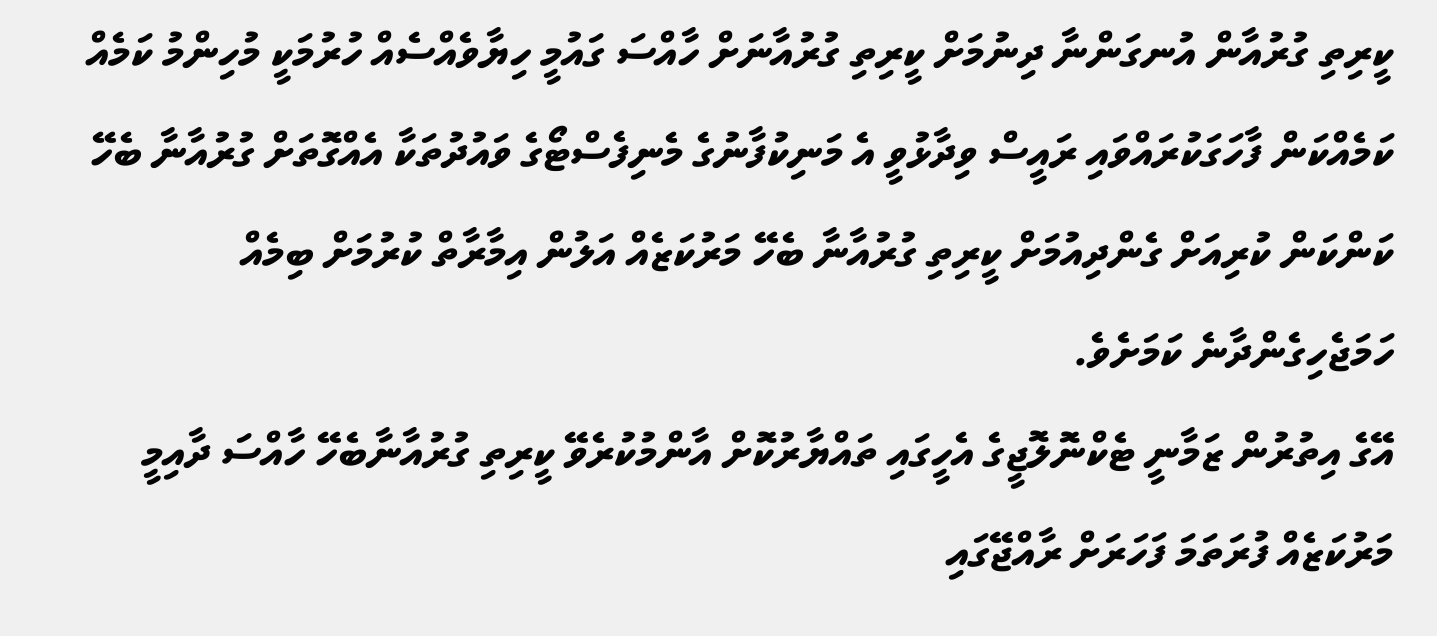ކީރިތި ގުރުއާން އުނގަންނާ ދިނުމަށް ކީރިތި ގުރުއާނަށް ހާއްސަ ގައުމީ ހިޔާވެއްސެއް ހުރުމަކީ މުހިންމު ކަމެއް ކަމެއްކަން ފާހަގަކުރައްވައި ރައީސް ވިދާޅުވީ އެ މަނިކުފާނުގެ މެނިފެސްޓޯގެ ވައުދުތަކާ އެއްގޮތަށް ގުރުއާނާ ބެހޭ ކަންކަން ކުރިއަށް ގެންދިއުމަށް ކީރިތި ގުރުއާނާ ބެހޭ މަރުކަޒެއް އަލުން އިމާރާތް ކުރުމަށް ބިމެއް ހަމަޖެހިގެންދާނެ ކަމަށެވެ.
އޭގެ އިތުރުން ޒަމާނީ ޓެކްނޮލޮޖީގެ އެހީގައި ތައްޔާރުކޮށް އާންމުކުރެވޭ ކީރިތި ގުރުއާނާބެހޭ ހާއްސަ ދާއިމީ މަރުކަޒެއް ފުރަތަމަ ފަހަރަށް ރާއްޖޭގައި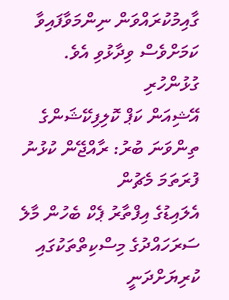ގާއިމުކުރައްވަން ނިންމަވާފައިވާ ކަމަށްވެސް ވިދާޅުވި އެވެ.
ގުޅުންހުރި
އޭޝިއަން ކަޕް ކޮލިފިކޭޝަންގެ ތިންވަނަ ބުރު: ރާއްޖޭން ކުޅުނު ފުރަތަމަ މެޗުން
އެލައިޑުގެ އިފްތާރު ޕެކް ބެހުން މާލެ ސަރަހައްދުގެ މިސްކިތްތަކުގައި ކުރިޔަށްދަނީ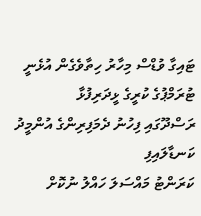ޓައިގާ ވުޑްސް މިހާރު ހިތާވެގެން އުޅެނީ ޓުރަމްޕުގެ ކުރީގެ ޅީދަރިފުޅާ
ރަސްދޫގައި ފިހުނު ދެމަފިރިންގެ އުންމީދު ކަނޑާލައިފި
ކަރަންޓު މައްސަލަ ހައްލު ނުކޮށް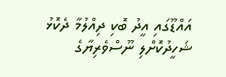އައްޑޫގައި އީދު ބޮކި ދިއްލުމާ ދެކޮޅު
ޝަހީދުކޮށްލި ނޫސްވެރިޔާގެ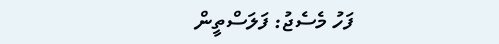ފަހު މެސެޖު: ފަލަސްތީން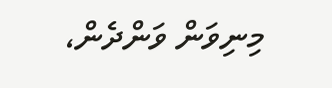މިނިވަން ވަންދެން،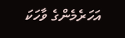އަހަރެމެންގެ ވާހަކަ